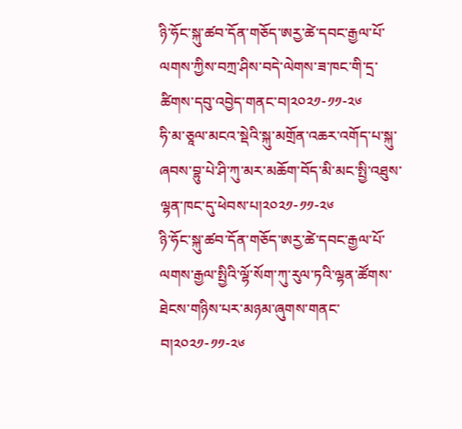ཉི་ཧོང་སྐུ་ཚབ་དོན་གཅོད་ཨརྱ་ཚེ་དབང་རྒྱལ་པོ་ལགས་ཀྱིས་བཀྲ་ཤིས་བདེ་ལེགས་ཟ་ཁང་གི་དྲ་ཚིགས་དབུ་འབྱེད་གནང་བ།༢༠༢༡-༡༡-༢༦
ཧི་མ་ཅཱལ་མངའ་སྡེའི་སྐུ་མགྲོན་འཆར་འགོད་པ་སྐུ་ཞབས་བྷུ་པེ་ཤི་ཀུ་མར་མཆོག་བོད་མི་མང་སྤྱི་འཐུས་ལྷན་ཁང་དུ་ཕེབས་པ།༢༠༢༡-༡༡-༢༦
ཉི་ཧོང་སྐུ་ཚབ་དོན་གཅོད་ཨརྱ་ཚེ་དབང་རྒྱལ་པོ་ལགས་རྒྱལ་སྤྱིའི་ལྷོ་སོག་ཀུ་རུལ་ཏའི་ལྷན་ཚོགས་ཐེངས་གཉིས་པར་མཉམ་ཞུགས་གནང་བ།༢༠༢༡-༡༡-༢༦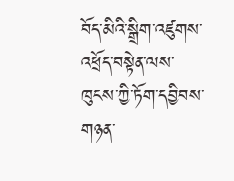བོད་མིའི་སྒྲིག་འཛུགས་འཕྲོད་བསྟེན་ལས་ཁུངས་ཀྱི་ཏོག་དབྱིབས་གཉན་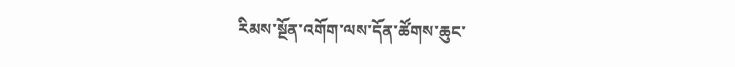རིམས་སྔོན་འགོག་ལས་དོན་ཚོགས་ཆུང་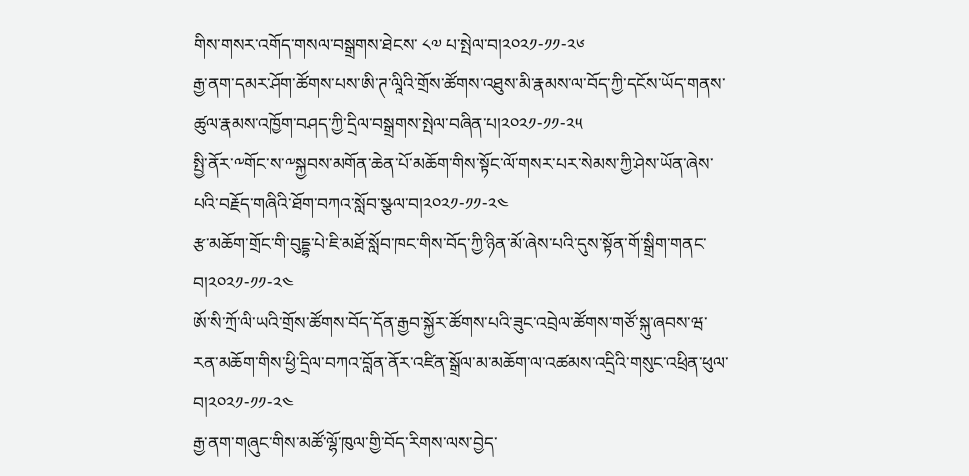གིས་གསར་འགོད་གསལ་བསྒྲགས་ཐེངས་ ༨༧ པ་སྤེལ་བ།༢༠༢༡-༡༡-༢༦
རྒྱ་ནག་དམར་ཤོག་ཚོགས་པས་ཨི་ཊ་ལཱིའི་གྲོས་ཚོགས་འཐུས་མི་རྣམས་ལ་བོད་ཀྱི་དངོས་ཡོད་གནས་ཚུལ་རྣམས་འཁྱོག་བཤད་ཀྱི་དྲིལ་བསྒྲགས་སྤེལ་བཞིན་པ།༢༠༢༡-༡༡-༢༥
སྤྱི་ནོར་༸གོང་ས་༸སྐྱབས་མགོན་ཆེན་པོ་མཆོག་གིས་སྟོང་ལོ་གསར་པར་སེམས་ཀྱི་ཤེས་ཡོན་ཞེས་པའི་བརྗོད་གཞིའི་ཐོག་བཀའ་སློབ་སྩལ་བ།༢༠༢༡-༡༡-༢༤
རྩ་མཆོག་གྲོང་གི་བུདྡྷ་པེ་ཇི་མཐོ་སློབ་ཁང་གིས་བོད་ཀྱི་ཉིན་མོ་ཞེས་པའི་དུས་སྟོན་གོ་སྒྲིག་གནང་བ།༢༠༢༡-༡༡-༢༤
ཨོ་སི་ཀྲོ་ལི་ཡའི་གྲོས་ཚོགས་བོད་དོན་རྒྱབ་སྐྱོར་ཚོགས་པའི་ཟུང་འབྲེལ་ཚོགས་གཙོ་སྐུ་ཞབས་ཝ་རན་མཆོག་གིས་ཕྱི་དྲིལ་བཀའ་བློན་ནོར་འཛིན་སྒྲོལ་མ་མཆོག་ལ་འཚམས་འདྲིའི་གསུང་འཕྲིན་ཕུལ་བ།༢༠༢༡-༡༡-༢༤
རྒྱ་ནག་གཞུང་གིས་མཚོ་ལྷོ་ཁུལ་གྱི་བོད་རིགས་ལས་བྱེད་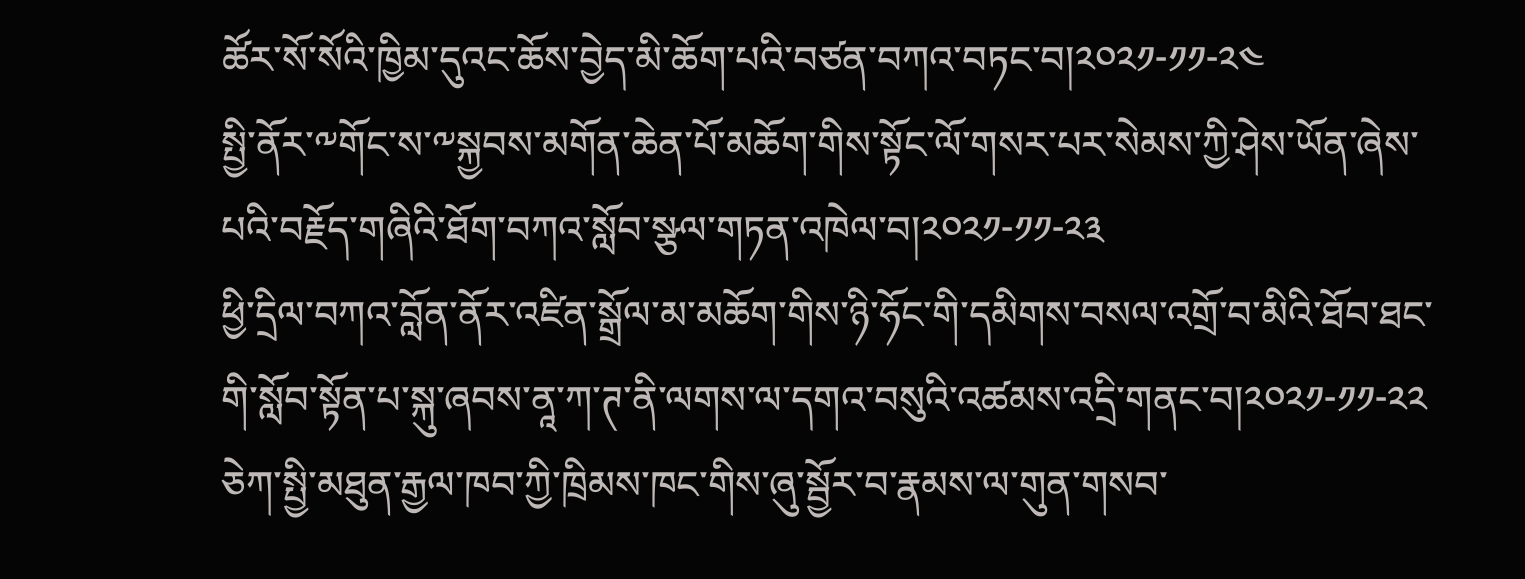ཚོར་སོ་སོའི་ཁྱིམ་དུའང་ཆོས་བྱེད་མི་ཆོག་པའི་བཙན་བཀའ་བཏང་བ།༢༠༢༡-༡༡-༢༤
སྤྱི་ནོར་༸གོང་ས་༸སྐྱབས་མགོན་ཆེན་པོ་མཆོག་གིས་སྟོང་ལོ་གསར་པར་སེམས་ཀྱི་ཤེས་ཡོན་ཞེས་པའི་བརྗོད་གཞིའི་ཐོག་བཀའ་སློབ་སྩལ་གཏན་འཁེལ་བ།༢༠༢༡-༡༡-༢༣
ཕྱི་དྲིལ་བཀའ་བློན་ནོར་འཛིན་སྒྲོལ་མ་མཆོག་གིས་ཉི་ཧོང་གི་དམིགས་བསལ་འགྲོ་བ་མིའི་ཐོབ་ཐང་གི་སློབ་སྟོན་པ་སྐུ་ཞབས་ནཱ་ཀ་ཊ་ནི་ལགས་ལ་དགའ་བསུའི་འཚམས་འདྲི་གནང་བ།༢༠༢༡-༡༡-༢༢
ཅེཀ་སྤྱི་མཐུན་རྒྱལ་ཁབ་ཀྱི་ཁྲིམས་ཁང་གིས་ཞུ་སྦྱོར་བ་རྣམས་ལ་གུན་གསབ་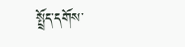སྤྲོད་དགོས་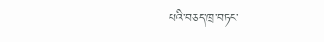པའི་བཅད་ཁྲ་བཏང་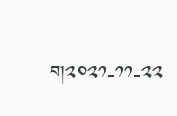བ།༢༠༢༡-༡༡-༢༢